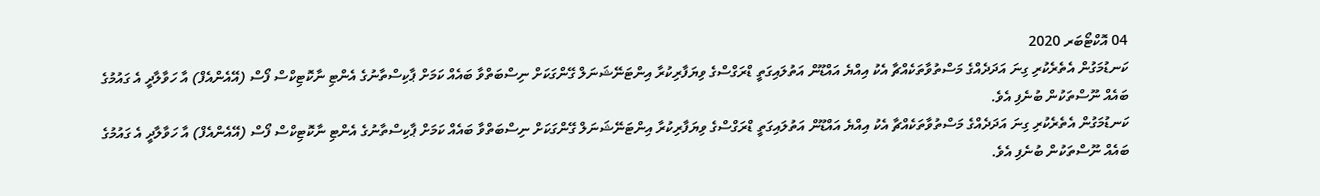04 އޮކްޓޯބަރ 2020
ކަނޑުމަގުން އެތެރެކުރި ގިނަ އަދަދެއްގެ މަސްތުވާތަކެއްޗާ އެކު އިއްޔެ އައްޑޫން އަތުލައިގަތީ ޑްރަގްސްގެ ވިޔަފާރިކުރާ އިންޓަނޭޝަނަލް ގޭންގަކަށް ނިސްބަތްވާ ބައެއް ކަމަށް ޕާކިސްތާނުގެ އެންޓި ނާކޮޓިކްސް ފޯސް (އޭއެންއެފް) އާ ހަވާލާދީ އެ ގައުމުގެ ބައެއް ނޫސްތަކުން ބުނެފި އެވެ.
ކަނޑުމަގުން އެތެރެކުރި ގިނަ އަދަދެއްގެ މަސްތުވާތަކެއްޗާ އެކު އިއްޔެ އައްޑޫން އަތުލައިގަތީ ޑްރަގްސްގެ ވިޔަފާރިކުރާ އިންޓަނޭޝަނަލް ގޭންގަކަށް ނިސްބަތްވާ ބައެއް ކަމަށް ޕާކިސްތާނުގެ އެންޓި ނާކޮޓިކްސް ފޯސް (އޭއެންއެފް) އާ ހަވާލާދީ އެ ގައުމުގެ ބައެއް ނޫސްތަކުން ބުނެފި އެވެ.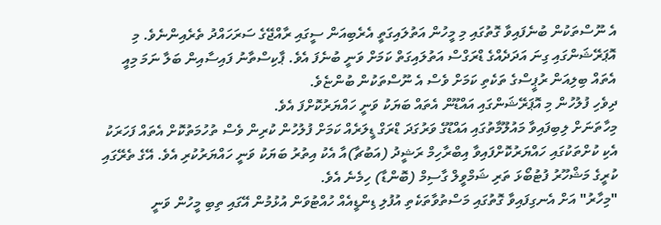އެ ނޫސްތަކުން ބުނެފައިވާ ގޮތުގައި މި މީހުން އަތުލައިގަތީ އެރެބިއަން ސީގައި ރާއްޖޭގެ ސަރަހައްދު ތެރެއިންނެވެ. މި އޮޕަރޭޝަންގައި ގިނަ އަދަދެއްގެ ޑްރަގްސް އަތުލައިގަތް ކަމަށް ވަނީ ބުނެފަ އެވެ. ޕާކިސްތާނު ފައިސާއިން ބަލާ ނަމަ މިއީ އެތައް ބިލިއަން ރުޕީސްގެ ތަކެތި ކަމަށް ވެސް އެ ނޫސްތަކުން ބުންޏެވެ.
ދިވެހި ފުލުހުން މި އޮޕަރޭޝަންގައި އައްޑޫން އެތައް ބަޔަކު ވަނީ ހައްޔަރުކޮށްފަ އެވެ.
މިހާތަނަށް ލިބިފައިވާ މައުލޫމާތުގައި އައްޑޫގެ ވަރުގަދަ ޑްރަގް ޑީލަރެއް ކަމަށް ފުލުހުން ކުރިން ވެސް ތުހުމަތުކޮށް އެތައް ފަހަރަކު އެކި ކުށްތަކުގައި ހައްޔަރުކޮށްފައިވާ އިބްރާހިމް ރަޝީދު (އަބުޗާ)އާ އެކު އިތުރު ބަޔަކު ވަނީ ހައްޔަރުކުރި އެވެ. އޭގެ ތެރޭގައި ކުރީގެ މަޝްހޫރު ފުޓުބޯޅަ ތަރި ޝަމްވީލް ގާސިމް (ބޮންޑާ) ހިމެނެ އެވެ.
"މިހާރު" އަށް އެނގިފައިވާ ގޮތުގައި މަސްތުވާތަކެތި އުފުލި ޑިންޑީއެއް ހުއްޓުވަން އުޅުމުން އޭގައި ތިބި މީހުން ވަނީ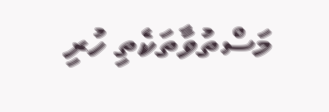މަސްތުވާތަކެތި ހުރި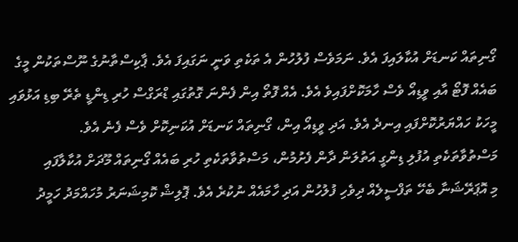ގޯނިތައް ކަނޑަށް އުކާލައިފަ އެވެ. ނަމަވެސް ފުލުހުން އެ ތަކެތި ވަނީ ނަގައިފަ އެވެ. ޕާކިސްތާނުގެ ނޫސްތަކުން މީގެ ބައެއް ފޮޓޯ އާއި ވީޑިއޯ ވެސް ހާމަކޮށްފައިވެ އެވެ. އެއް ފޮތޯ އިން ފެންނަ ގޮތުގައި ޑްރަގްސް ހުރި ޑިންޑީ ތެރޭ ބިޑި އަޅުވައި މީހަކު ހައްޔަރުކޮށްފައި އިނދެ އެވެ. އަދި ވީޑިއޯ އިން، ގޯނިތައް ކަނޑަށް އުކަނިކޮށް ވެސް ފެނެ އެވެ.
މަސްތުވާތަކެތި އުފުލި ޑިންގީ އަތުލަން ދާން ފެށުމުން، މަސްތުވާތަކެތި ހުރި ބައެއް ގޯނިތައް މޫދަށް އުކާލާފައި
މި އޮޕަރޭޝަނާ ބެހޭ ތަފްސީލެއް ދިވެހި ފުލުހުން އަދި ހާމައެއް ނުކުރެ އެވެ. ޕޮލިޝް ކޮމިޝަނަރު މުހައްމަދު ހަމީދު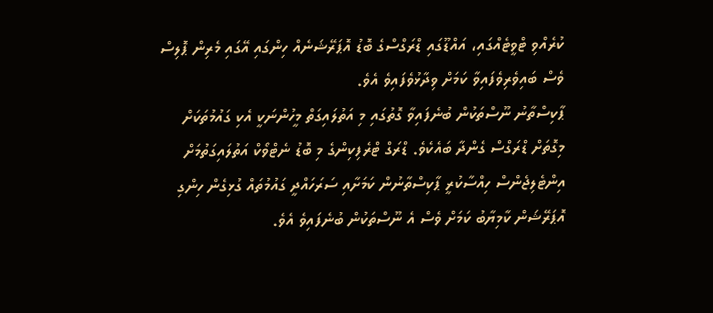ކުރެއްވި ޓްވީޓެއްގައި، އައްޑޫގައި ޑްރަގްސްގެ ބޮޑު އޮޕަރޭޝަނެއް ހިންގައި އޭގައި މެރިން ޕޮލިސް ވެސް ބައިވެރިވެފައިވާ ކަމަށް ވިދާޅުވެފައިވެ އެވެ.
ޕާކިސްތާނު ނޫސްތަކުން ބުނެފައިވާ ގޮތުގައި މި އަތުލައިގަތް މީހުންނަކީ އެކި ގައުމުތަކަށް މިގޮތަށް ޑްރަގްސް ގެންދާ ބައެކެވެ. ޑްރަގް ޓްރެފިކިންގެ މި ބޮޑު ނެޓްވޯކް އަތުލައިގަތުމަށް އިންޓެލިޖެންސް ހިއްސާކުރީ ޕާކިސްތާނުން ކަމަށާއި ސަރަހައްދީ ގައުމުތައް ގުޅިގެން ހިންގި އޮޕަރޭޝަން ކާމިޔާބު ކަމަށް ވެސް އެ ނޫސްތަކުން ބުނެފައިވެ އެވެ.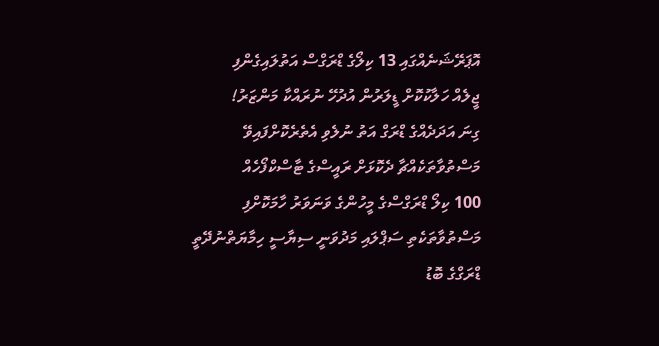އޮޕަރޭޝަނެއްގައި 13 ކިލޯގެ ޑްރަގްސް އަތުލައިގެންފި
ޖީލެއް ހަލާކުކޮށް ޑީލަރުން އުދުހޭ ނުރައްކާ މަންޒަރު!
ގިނަ އަދަދެއްގެ ޑްރަގް އަތު ނުލެވި އެތެރެކޮށްފައިވޭ
މަސްތުވާތަކެއްޗާ ދެކޮޅަށް ރައީސްގެ ޓާސްކްފޯހެއް
100 ކިލޯ ޑްރަގްސްގެ މީހުންގެ ވަނަވަރު ހާމަކޮށްފި
މަސްތުވާތަކެތި ސަޕްލައި މަދުވަނީ ސިޔާސީ ހިމާޔަތްނުދޭތީ
ޑްރަގްގެ ބޮޑު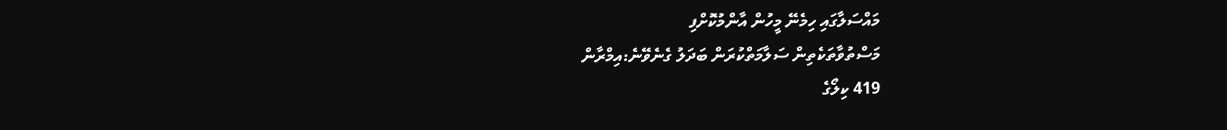މައްސަލާގައި ހިމެނޭ މީހުން އާންމުކޮށްފި
މަސްތުވާތަކެތިން ސަލާމަތްކުރަން ބަދަލު ގެނެވޭނެ:އިމްރާން
419 ކިލޯގެ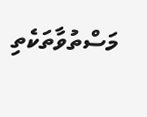މަސްތުވާތަކެތި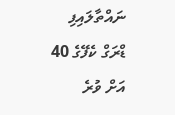ނައްތާލައިފި
ޑްރަގް ކެފޭގެ 40 އަށް ވުރެ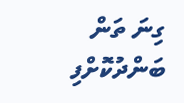ގިނަ ތަން ބަންދުކޮށްފި